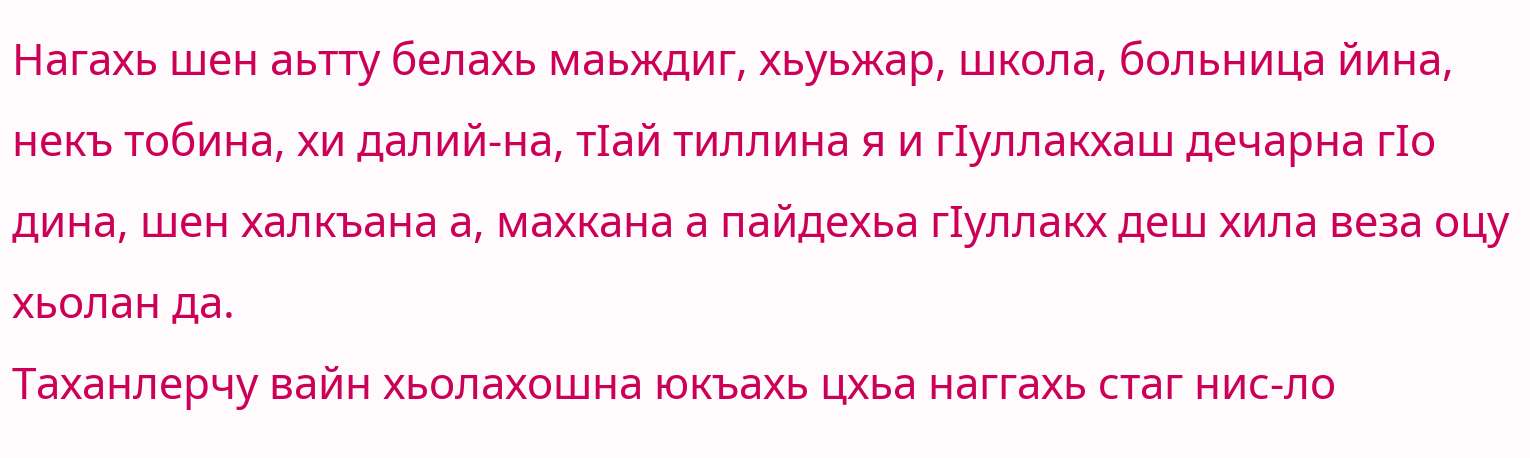Нагахь шен аьтту белахь маьждиг, хьуьжар, школа, больница йина, некъ тобина, хи далий-на, тӏай тиллина я и гӏуллакхаш дечарна гӏо дина, шен халкъана а, махкана а пайдехьа гӏуллакх деш хила веза оцу хьолан да.
Таханлерчу вайн хьолахошна юкъахь цхьа наггахь стаг нис-ло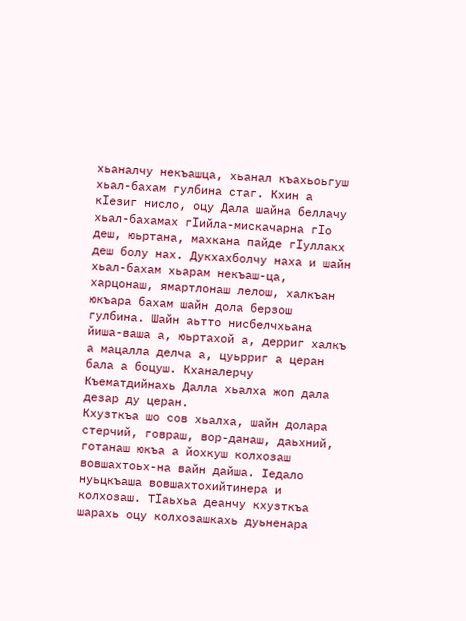хьаналчу некъашца, хьанал къахьоьгуш хьал-бахам гулбина стаг. Кхин а кӏезиг нисло, оцу Дала шайна беллачу хьал-бахамах гӏийла-мискачарна гӏо деш, юьртана, махкана пайде гӏуллакх деш болу нах. Дукхахболчу наха и шайн хьал-бахам хьарам некъаш-ца, харцонаш, ямартлонаш лелош, халкъан юкъара бахам шайн дола берзош гулбина. Шайн аьтто нисбелчхьана йиша-ваша а, юьртахой а, дерриг халкъ а мацалла делча а, цуьрриг а церан бала а боцуш. Кханалерчу Къематдийнахь Далла хьалха жоп дала дезар ду церан.
Кхузткъа шо сов хьалха, шайн долара стерчий, говраш, вор-данаш, даьхний, готанаш юкъа а йохкуш колхозаш вовшахтоьх-на вайн дайша. Ӏедало нуьцкъаша вовшахтохийтинера и колхозаш. Тӏаьхьа деанчу кхузткъа шарахь оцу колхозашкахь дуьненара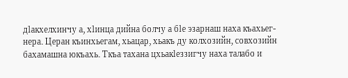дӏакхелхинчу а, хӏинца дийна болчу а бӏе эзарнаш наха къахьег-нера. Церан къинхьегам, хьацар, хьакъ ду колхозийн, совхозийн бахамашна юкъахь. Ткъа тахана цхьакӏеззигчу наха талабо и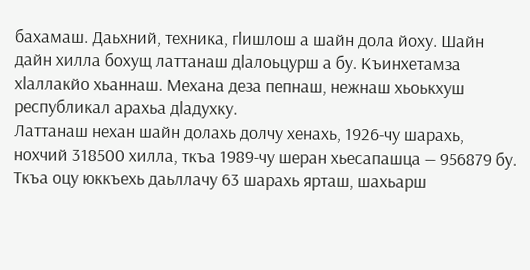бахамаш. Даьхний, техника, гӏишлош а шайн дола йоху. Шайн дайн хилла бохущ латтанаш дӏалоьцурш а бу. Къинхетамза хӏаллакйо хьаннаш. Механа деза пепнаш, нежнаш хьоькхуш республикал арахьа дӏадухку.
Латтанаш нехан шайн долахь долчу хенахь, 1926-чу шарахь, нохчий 318500 хилла, ткъа 1989-чу шеран хьесапашца — 956879 бу. Ткъа оцу юккъехь даьллачу 63 шарахь ярташ, шахьарш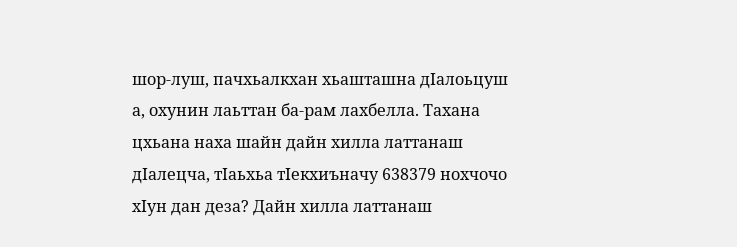шор-луш, пачхьалкхан хьашташна дӏалоьцуш а, охунин лаьттан ба-рам лахбелла. Тахана цхьана наха шайн дайн хилла латтанаш дӏалецча, тӏаьхьа тӏекхиъначу 638379 нохчочо хӏун дан деза? Дайн хилла латтанаш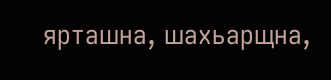ярташна, шахьарщна,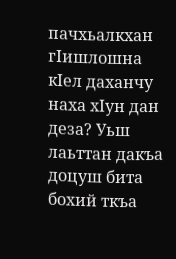пачхьалкхан гӏишлошна кӏел даханчу наха хӏун дан деза? Уьш лаьттан дакъа доцуш бита бохий ткъа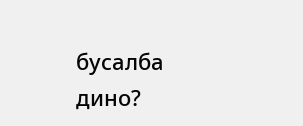бусалба дино?